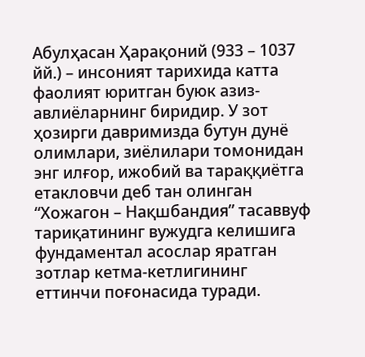Абулҳасан Ҳарақоний (933 – 1037 йй.) – инсоният тарихида катта фаолият юритган буюк азиз-авлиёларнинг биридир. У зот ҳозирги давримизда бутун дунё олимлари, зиёлилари томонидан энг илғор, ижобий ва тараққиётга етакловчи деб тан олинган “Хожагон – Нақшбандия” тасаввуф тариқатининг вужудга келишига фундаментал асослар яратган зотлар кетма-кетлигининг еттинчи поғонасида туради.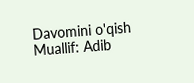Davomini o'qish
Muallif: Adib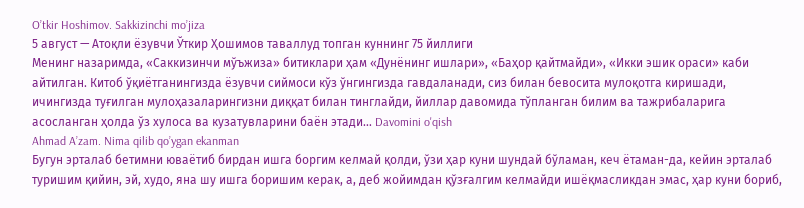O’tkir Hoshimov. Sakkizinchi mo’jiza
5 август — Атоқли ёзувчи Ўткир Ҳошимов таваллуд топган куннинг 75 йиллиги
Менинг назаримда, «Саккизинчи мўъжиза» битиклари ҳам «Дунёнинг ишлари», «Баҳор қайтмайди», «Икки эшик ораси» каби айтилган. Китоб ўқиётганингизда ёзувчи сиймоси кўз ўнгингизда гавдаланади, сиз билан бевосита мулоқотга киришади, ичингизда туғилган мулоҳазаларингизни диққат билан тинглайди, йиллар давомида тўпланган билим ва тажрибаларига асосланган ҳолда ўз хулоса ва кузатувларини баён этади… Davomini o'qish
Ahmad A’zam. Nima qilib qo’ygan ekanman
Бугун эрталаб бетимни юваётиб бирдан ишга боргим келмай қолди, ўзи ҳар куни шундай бўламан, кеч ётаман-да, кейин эрталаб туришим қийин, эй, худо, яна шу ишга боришим керак, а, деб жойимдан қўзғалгим келмайди ишёқмасликдан эмас, ҳар куни бориб,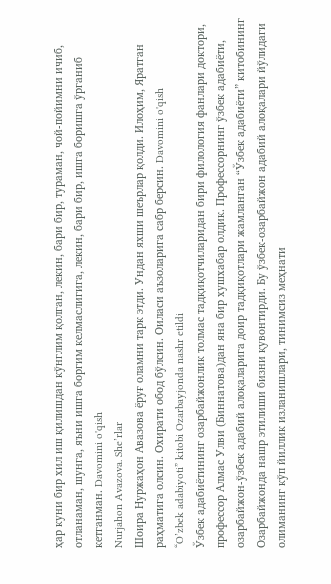ҳар куни бир хил иш қилишдан кўнглим қолган, лекин, бари бир, тураман, чой-пойимни ичиб, отланаман, шунга, яъни ишга боргим келмаслигига, лекин, бари бир, ишга боришга ўрганиб кетганман. Davomini o'qish
Nurjahon Avazova. She’rlar
Шоира Нуржаҳон Авазова ёруғ оламни тарк этди. Ундан яхши шеърлар қолди. Илоҳим, Яратган раҳматига олсин. Охирати обод бўлсин. Оиласи аъзоларига сабр берсин. Davomini o'qish
“O’zbek adabiyoti” kitobi Ozarbayjonda nashr etildi
Ўзбек адабиётининг озарбайжонлик толмас тадқиқотчиларидан бири филология фанлари доктори, профессор Алмас Улви (Биннатова)дан яна бир хушхабар олдик. Профессорнинг ўзбек адабиёти, озарбайжон-ўзбек адабий алоқаларига доир тадқиқотлари жамланган “Ўзбек адабиёти” китобининг Озарбайжонда нашр этилиши бизни қувонтирди. Бу ўзбек-озарбайжон адабий алоқалари йўлидаги олиманинг кўп йиллик изланишлари, тинимсиз меҳнати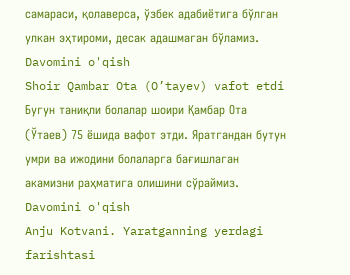самараси, қолаверса, ўзбек адабиётига бўлган улкан эҳтироми, десак адашмаган бўламиз. Davomini o'qish
Shoir Qambar Ota (O’tayev) vafot etdi
Бугун таниқли болалар шоири Қамбар Ота (Ўтаев) 75 ёшида вафот этди. Яратгандан бутун умри ва ижодини болаларга бағишлаган акамизни раҳматига олишини сўраймиз. Davomini o'qish
Anju Kotvani. Yaratganning yerdagi farishtasi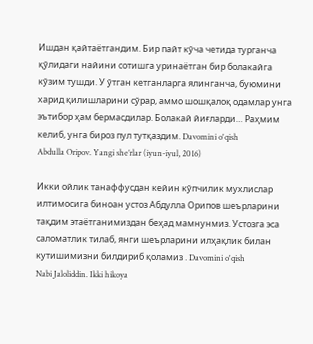Ишдан қайтаётгандим. Бир пайт кўча четида турганча қўлидаги найини сотишга уринаётган бир болакайга кўзим тушди. У ўтган кетганларга ялинганча, буюмини харид қилишларини сўрар, аммо шошқалоқ одамлар унга эътибор ҳам бермасдилар. Болакай йиғларди… Раҳмим келиб, унга бироз пул тутқаздим. Davomini o'qish
Abdulla Oripov. Yangi she’rlar (iyun-iyul, 2016)

Икки ойлик танаффусдан кейин кўпчилик мухлислар илтимосига биноан устоз Абдулла Орипов шеърларини тақдим этаётганимиздан беҳад мамнунмиз. Устозга эса саломатлик тилаб, янги шеърларини илҳақлик билан кутишимизни билдириб қоламиз . Davomini o'qish
Nabi Jaloliddin. Ikki hikoya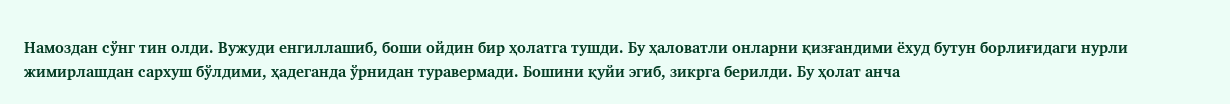Намоздан сўнг тин олди. Вужуди енгиллашиб, боши ойдин бир ҳолатга тушди. Бу ҳаловатли онларни қизғандими ёхуд бутун борлиғидаги нурли жимирлашдан сархуш бўлдими, ҳадеганда ўрнидан туравермади. Бошини қуйи эгиб, зикрга берилди. Бу ҳолат анча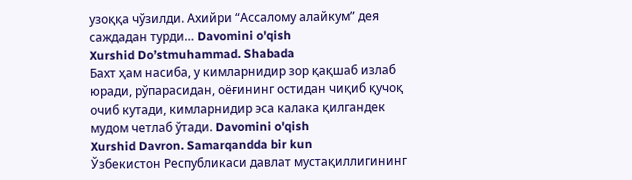узоққа чўзилди. Ахийри “Ассалому алайкум” дея саждадан турди… Davomini o'qish
Xurshid Do’stmuhammad. Shabada
Бахт ҳам насиба, у кимларнидир зор қақшаб излаб юради, рўпарасидан, оёғининг остидан чиқиб қучоқ очиб кутади, кимларнидир эса калака қилгандек мудом четлаб ўтади. Davomini o'qish
Xurshid Davron. Samarqandda bir kun
Ўзбекистон Республикаси давлат мустақиллигининг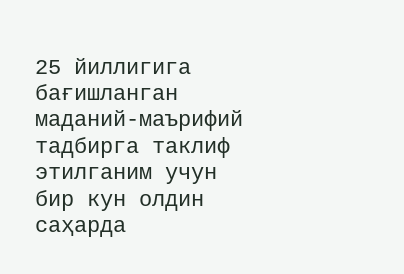25 йиллигига бағишланган маданий-маърифий тадбирга таклиф этилганим учун бир кун олдин саҳарда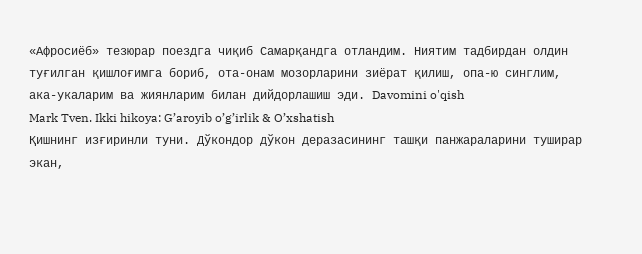«Афросиёб» тезюрар поездга чиқиб Самарқандга отландим. Ниятим тадбирдан олдин туғилган қишлоғимга бориб, ота-онам мозорларини зиёрат қилиш, опа-ю синглим, ака-укаларим ва жиянларим билан дийдорлашиш эди. Davomini o'qish
Mark Tven. Ikki hikoya: G’aroyib o’g’irlik & O’xshatish
Қишнинг изғиринли туни. Дўкондор дўкон деразасининг ташқи панжараларини туширар экан,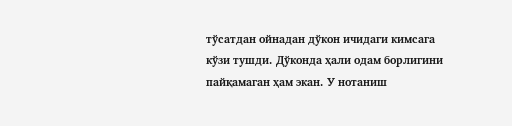тўсатдан ойнадан дўкон ичидаги кимсага кўзи тушди. Дўконда ҳали одам борлигини пайқамаган ҳам экан. У нотаниш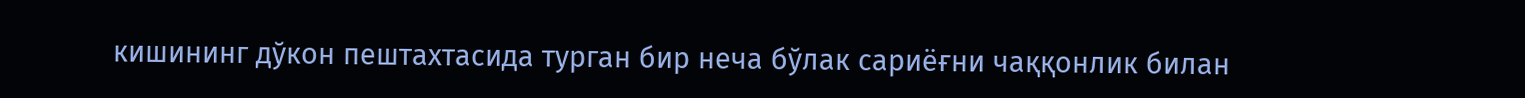кишининг дўкон пештахтасида турган бир неча бўлак сариёғни чаққонлик билан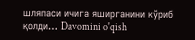шляпаси ичига яширганини кўриб қолди… Davomini o'qish